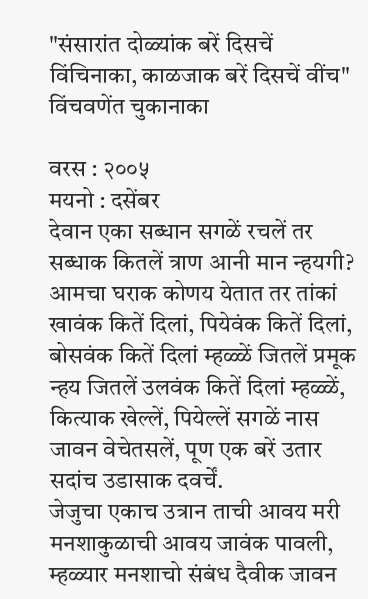"संसारांत दोळ्यांक बरें दिसचें विंचिनाका, काळजाक बरें दिसचें वींच"
विंचवणेंत चुकानाका

वरस : २००५
मयनो : दसेंबर
देवान एका सब्धान सगळें रचलें तर सब्धाक कितलें त्राण आनी मान न्हयगी?
आमचा घराक कोणय येतात तर तांकां खावंक कितें दिलां, पियेवंक कितें दिलां, बोसवंक कितें दिलां म्हळ्ळें जितलें प्रमूक न्हय जितलें उलवंक कितें दिलां म्हळ्ळें, कित्याक खेल्लें, पियेल्लें सगळें नास जावन वेचेतसलें, पूण एक बरें उतार सदांच उडासाक दवर्चें.
जेजुचा एकाच उत्रान ताची आवय मरी मनशाकुळाची आवय जावंक पावली, म्हळ्यार मनशाचो संबंध दैवीक जावन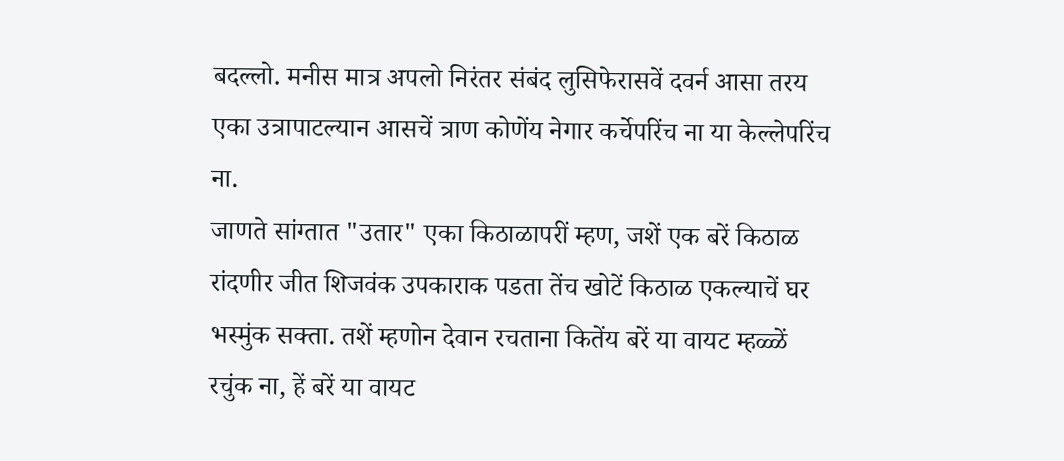बदल्लो. मनीस मात्र अपलो निरंतर संबंद लुसिफेरासवें दवर्न आसा तरय एका उत्रापाटल्यान आसचें त्राण कोणेंय नेगार कर्चेपरिंच ना या केल्लेपरिंच ना.
जाणते सांग्तात "उतार" एका किठाळापरीं म्हण, जशें एक बरें किठाळ रांदणीर जीत शिजवंक उपकाराक पडता तेंच खोटें किठाळ एकल्याचें घर भस्मुंक सक्ता. तशें म्हणोन देवान रचताना कितेंय बरें या वायट म्हळ्ळें रचुंक ना, हें बरें या वायट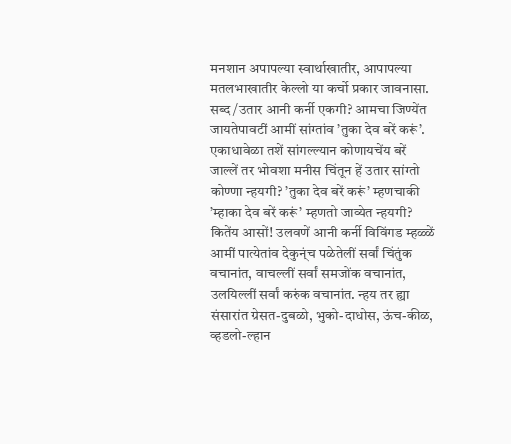मनशान अपापल्या स्वार्थाखातीर, आपापल्या मतलभाखातीर केल्लो या कर्चो प्रकार जावनासा.
सब्द/उतार आनी कर्नी एकगी? आमचा जिण्येंत जायतेपावटीं आमीं सांग्तांव ’तुका देव बरें करूं’. एकाधावेळा तशें सांगल्ल्यान कोणायचेंय बरें जाल्लें तर भोवशा मनीस चिंतून हें उतार सांग्तो कोण्णा न्हयगी? ’तुका देव बरें करूं’ म्हणचाकी ’म्हाका देव बरें करूं’ म्हणतो जाव्येत न्हयगी?
कितेंय आसों! उलवणें आनी कर्नी विविंगड म्हळ्ळें आमीं पात्येतांव देकुन्ंच पळेतेलीं सर्वां चिंतुंक वचानांत, वाचल्लीं सर्वां समजोंक वचानांत, उलयिल्लीं सर्वां करुंक वचानांत. न्हय तर ह्या संसारांत ग्रेसत-दुबळो, भुको-दाधोस, ऊंच-कीळ, व्हडलो-ल्हान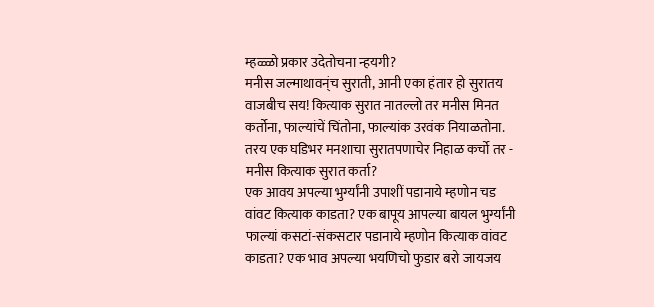म्हळ्ळो प्रकार उदेतोचना न्हयगी?
मनीस जल्माथावन्ंच सुराती, आनी एका हंतार हो सुरातय वाजबीच सय! कित्याक सुरात नातल्लो तर मनीस मिनत कर्तोना, फाल्यांचें चिंतोना, फाल्यांक उरवंक नियाळतोना. तरय एक घडिभर मनशाचा सुरातपणाचेर निहाळ कर्चो तर - मनीस कित्याक सुरात कर्ता?
एक आवय अपल्या भुर्ग्यांनी उपाशीं पडानाये म्हणोन चड वांवट कित्याक काडता? एक बापूय आपल्या बायल भुर्ग्यांनी फाल्यां कसटां-संकसटार पडानाये म्हणोन कित्याक वांवट काडता? एक भाव अपल्या भयणिचो फुडार बरो जायजय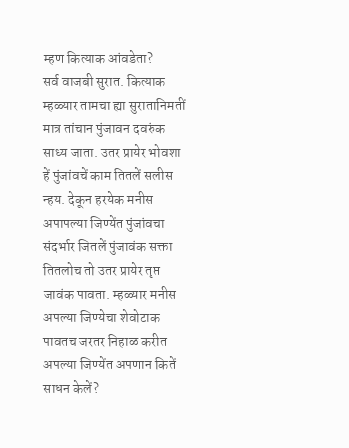म्हण कित्याक आंवडेता?
सर्व वाजबी सुरात. कित्याक म्हळ्यार तामचा ह्या सुरातानिमतीं मात्र तांचान पुंजावन दवरुंक साध्य जाता. उतर प्रायेर भोवशा हें पुंजांवचें काम तितलें सलीस न्हय. देकून हरयेक मनीस अपापल्या जिण्येंत पुंजांवचा संदर्भार जितलें पुंजावंक सक्ता तितलोच तो उतर प्रायेर तृप्त जावंक पावता. म्हळ्यार मनीस अपल्या जिण्येचा शेवोटाक पावतच जरतर निहाळ करीत अपल्या जिण्येंत अपणान कितें साधन केलें?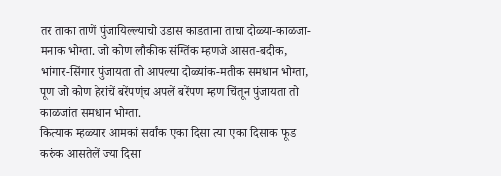तर ताका ताणें पुंजायिल्ल्याचो उडास काडताना ताचा दोळ्या-काळजा-मनाक भोग्ता. जो कोण लौकीक संग्तिंक म्हणजे आसत-बदीक, भांगार-सिंगार पुंजायता तो आपल्या दोळ्यांक-मतीक समधान भोग्ता, पूण जो कोण हेरांचें बरेंपण्ंच अपलें बरेंपण म्हण चिंतून पुंजायता तो काळजांत समधान भोग्ता.
कित्याक म्हळ्यार आमकां सर्वांक एका दिसा त्या एका दिसाक फूड करुंक आसतेलें ज्या दिसा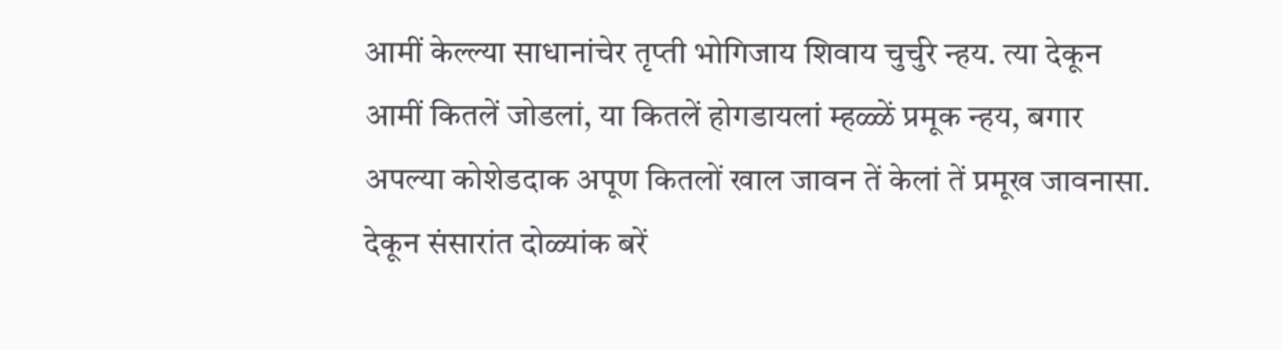आमीं केल्ल्या साधानांचेर तृप्ती भोगिजाय शिवाय चुर्चुरे न्हय. त्या देकून आमीं कितलें जोडलां, या कितलें होगडायलां म्हळ्ळें प्रमूक न्हय, बगार अपल्या कोशेडदाक अपूण कितलों खाल जावन तें केलां तें प्रमूख जावनासा.
देकून संसारांत दोळ्यांक बरें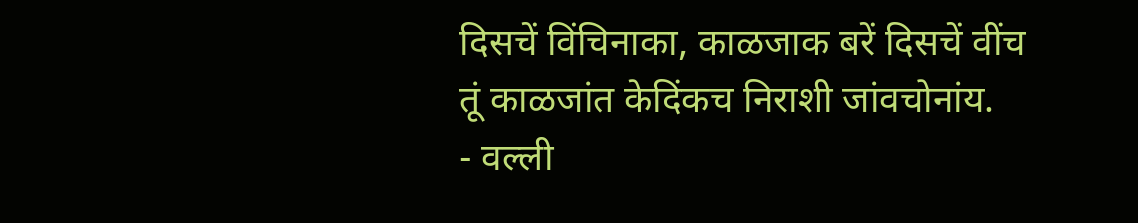दिसचें विंचिनाका, काळजाक बरें दिसचें वींच तूं काळजांत केदिंकच निराशी जांवचोनांय.
- वल्ली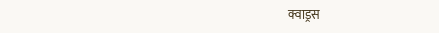क्वाड्रस